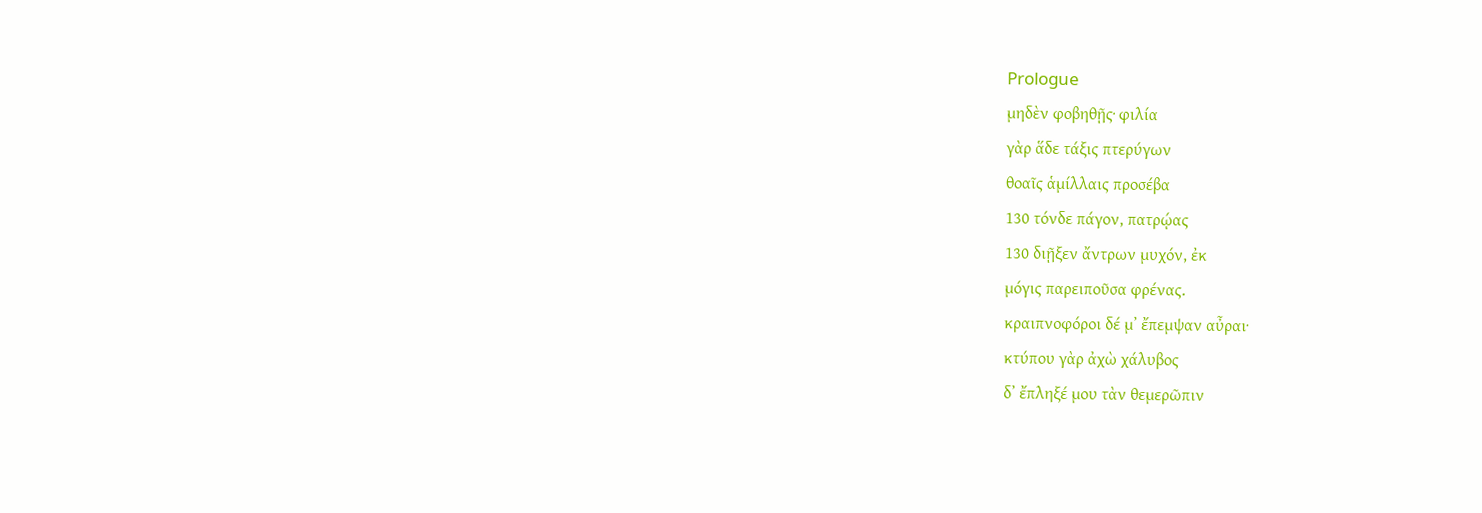Prologue
μηδὲν φοβηθῇς· φιλία
γὰρ ἅδε τάξις πτερύγων
θοαῖς ἁμίλλαις προσέβα
130 τόνδε πάγον, πατρῴας
130 διῇξεν ἄντρων μυχόν, ἐκ
μόγις παρειποῦσα φρένας.
κραιπνοφόροι δέ μʼ ἔπεμψαν αὖραι·
κτύπου γὰρ ἀχὼ χάλυβος
δʼ ἔπληξέ μου τὰν θεμερῶπιν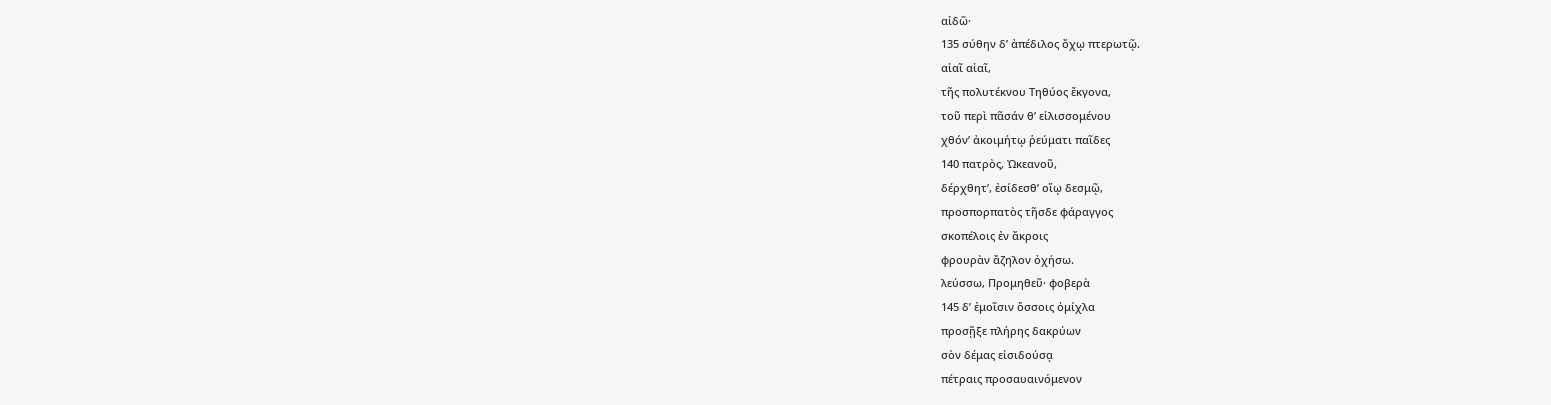αἰδῶ·
135 σύθην δʼ ἀπέδιλος ὄχῳ πτερωτῷ.
αἰαῖ αἰαῖ,
τῆς πολυτέκνου Τηθύος ἔκγονα,
τοῦ περὶ πᾶσάν θʼ εἱλισσομένου
χθόνʼ ἀκοιμήτῳ ῥεύματι παῖδες
140 πατρὸς, Ὠκεανοῦ,
δέρχθητʼ, ἐσίδεσθʼ οἵῳ δεσμῷ,
προσπορπατὸς τῆσδε φάραγγος
σκοπέλοις ἐν ἄκροις
φρουρὰν ἄζηλον ὀχήσω.
λεύσσω, Προμηθεῦ· φοβερὰ
145 δʼ ἐμοῖσιν ὄσσοις ὀμίχλα
προσῇξε πλήρης δακρύων
σὸν δέμας εἰσιδούσᾳ
πέτραις προσαυαινόμενον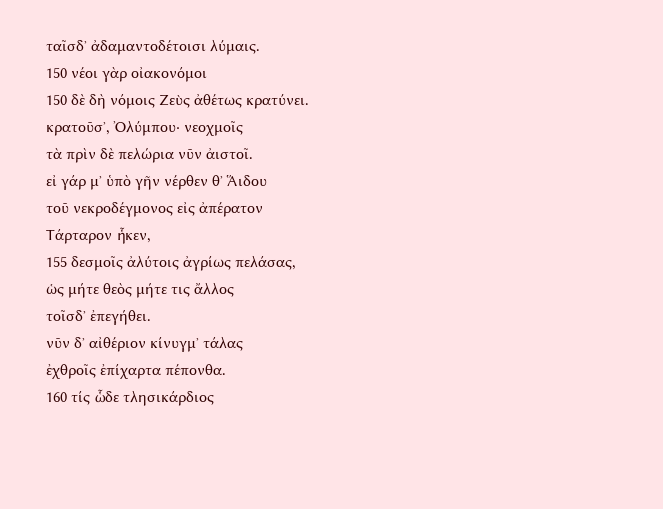ταῖσδʼ ἀδαμαντοδέτοισι λύμαις.
150 νέοι γὰρ οἰακονόμοι
150 δὲ δὴ νόμοις Ζεὺς ἀθέτως κρατύνει.
κρατοῦσʼ, Ὀλύμπου· νεοχμοῖς
τὰ πρὶν δὲ πελώρια νῦν ἀιστοῖ.
εἰ γάρ μʼ ὑπὸ γῆν νέρθεν θʼ Ἅιδου
τοῦ νεκροδέγμονος εἰς ἀπέρατον
Τάρταρον ἧκεν,
155 δεσμοῖς ἀλύτοις ἀγρίως πελάσας,
ὡς μήτε θεὸς μήτε τις ἄλλος
τοῖσδʼ ἐπεγήθει.
νῦν δʼ αἰθέριον κίνυγμʼ τάλας
ἐχθροῖς ἐπίχαρτα πέπονθα.
160 τίς ὧδε τλησικάρδιος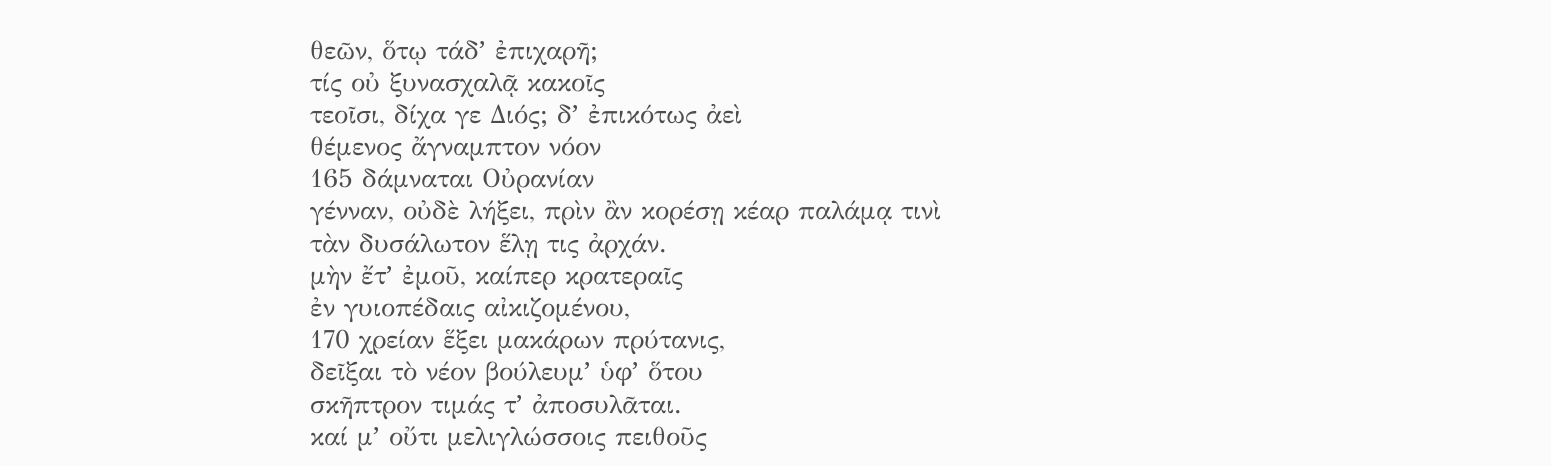θεῶν, ὅτῳ τάδʼ ἐπιχαρῆ;
τίς οὐ ξυνασχαλᾷ κακοῖς
τεοῖσι, δίχα γε Διός; δʼ ἐπικότως ἀεὶ
θέμενος ἄγναμπτον νόον
165 δάμναται Οὐρανίαν
γένναν, οὐδὲ λήξει, πρὶν ἂν κορέσῃ κέαρ παλάμᾳ τινὶ
τὰν δυσάλωτον ἕλῃ τις ἀρχάν.
μὴν ἔτʼ ἐμοῦ, καίπερ κρατεραῖς
ἐν γυιοπέδαις αἰκιζομένου,
170 χρείαν ἕξει μακάρων πρύτανις,
δεῖξαι τὸ νέον βούλευμʼ ὑφʼ ὅτου
σκῆπτρον τιμάς τʼ ἀποσυλᾶται.
καί μʼ οὔτι μελιγλώσσοις πειθοῦς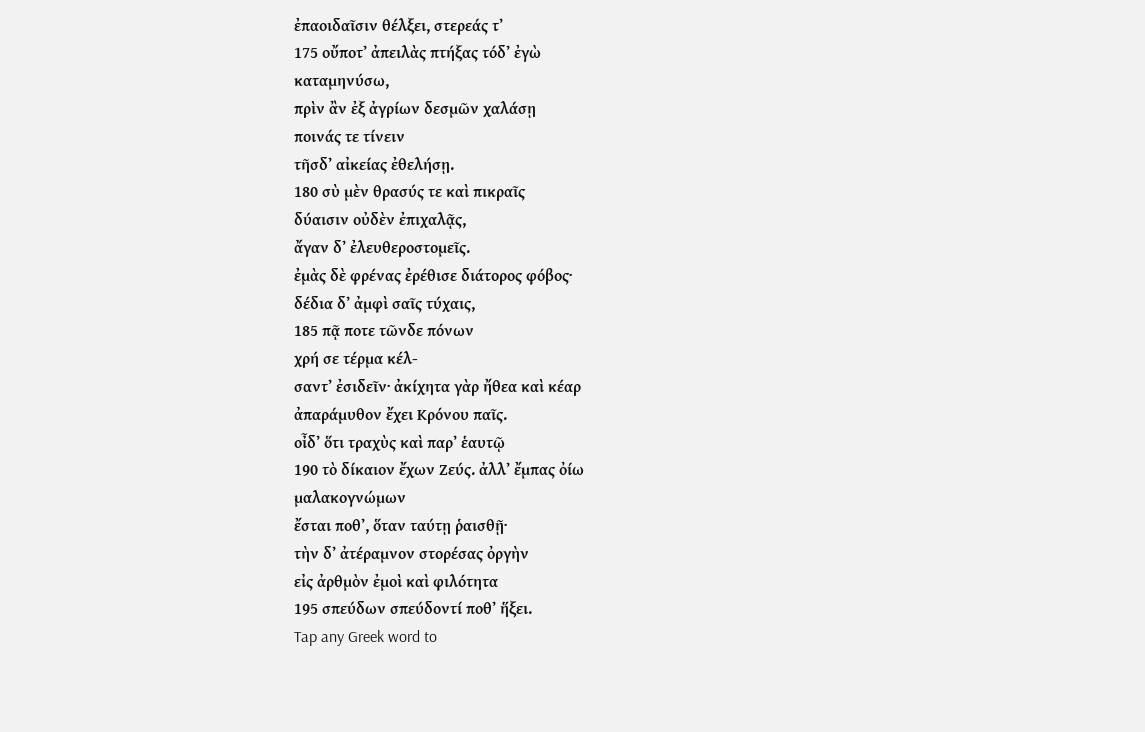ἐπαοιδαῖσιν θέλξει, στερεάς τʼ
175 οὔποτʼ ἀπειλὰς πτήξας τόδʼ ἐγὼ
καταμηνύσω,
πρὶν ἂν ἐξ ἀγρίων δεσμῶν χαλάσῃ
ποινάς τε τίνειν
τῆσδʼ αἰκείας ἐθελήσῃ.
180 σὺ μὲν θρασύς τε καὶ πικραῖς
δύαισιν οὐδὲν ἐπιχαλᾷς,
ἄγαν δʼ ἐλευθεροστομεῖς.
ἐμὰς δὲ φρένας ἐρέθισε διάτορος φόβος·
δέδια δʼ ἀμφὶ σαῖς τύχαις,
185 πᾷ ποτε τῶνδε πόνων
χρή σε τέρμα κέλ-
σαντʼ ἐσιδεῖν· ἀκίχητα γὰρ ἤθεα καὶ κέαρ
ἀπαράμυθον ἔχει Κρόνου παῖς.
οἶδʼ ὅτι τραχὺς καὶ παρʼ ἑαυτῷ
190 τὸ δίκαιον ἔχων Ζεύς. ἀλλʼ ἔμπας ὀίω
μαλακογνώμων
ἔσται ποθʼ, ὅταν ταύτῃ ῥαισθῇ·
τὴν δʼ ἀτέραμνον στορέσας ὀργὴν
εἰς ἀρθμὸν ἐμοὶ καὶ φιλότητα
195 σπεύδων σπεύδοντί ποθʼ ἥξει.
Tap any Greek word to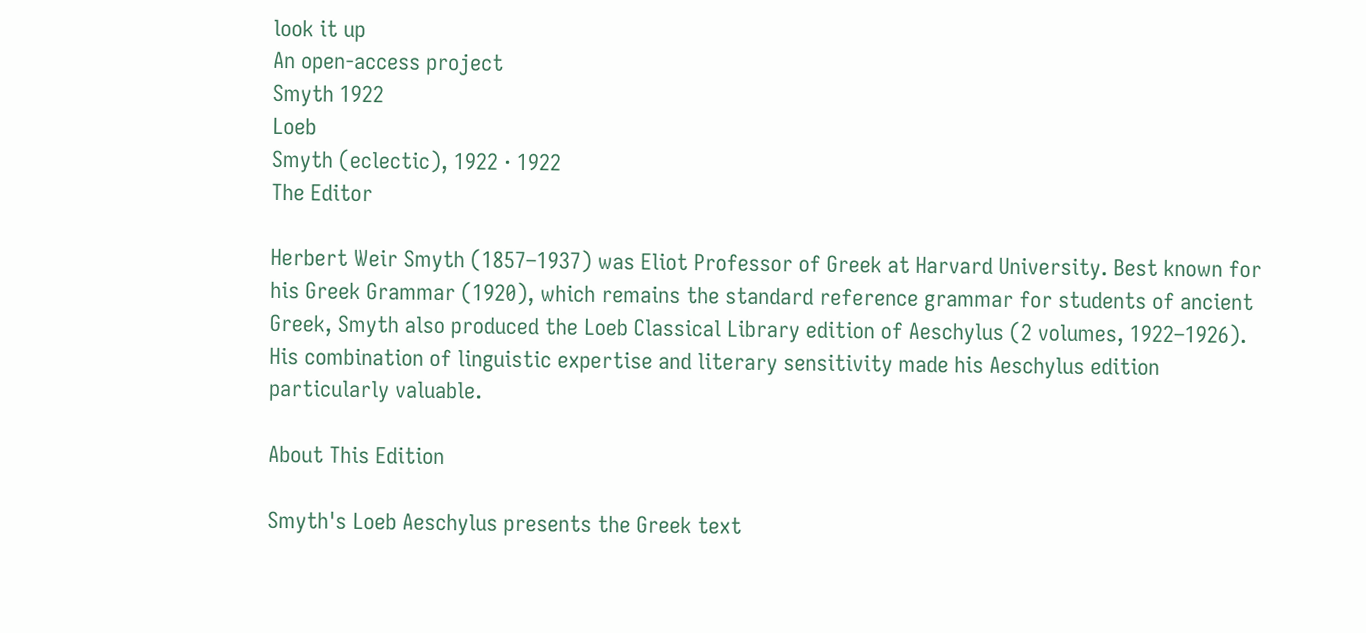look it up
An open-access project
Smyth 1922
Loeb
Smyth (eclectic), 1922 · 1922
The Editor

Herbert Weir Smyth (1857–1937) was Eliot Professor of Greek at Harvard University. Best known for his Greek Grammar (1920), which remains the standard reference grammar for students of ancient Greek, Smyth also produced the Loeb Classical Library edition of Aeschylus (2 volumes, 1922–1926). His combination of linguistic expertise and literary sensitivity made his Aeschylus edition particularly valuable.

About This Edition

Smyth's Loeb Aeschylus presents the Greek text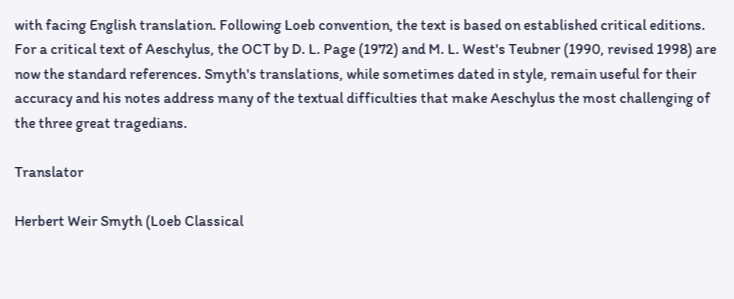with facing English translation. Following Loeb convention, the text is based on established critical editions. For a critical text of Aeschylus, the OCT by D. L. Page (1972) and M. L. West's Teubner (1990, revised 1998) are now the standard references. Smyth's translations, while sometimes dated in style, remain useful for their accuracy and his notes address many of the textual difficulties that make Aeschylus the most challenging of the three great tragedians.

Translator

Herbert Weir Smyth (Loeb Classical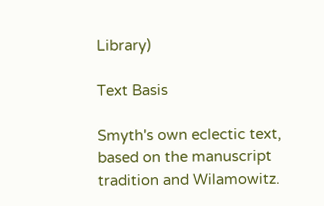Library)

Text Basis

Smyth's own eclectic text, based on the manuscript tradition and Wilamowitz.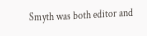Smyth was both editor and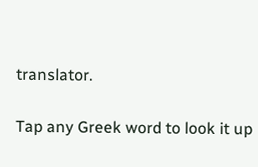translator.

Tap any Greek word to look it up